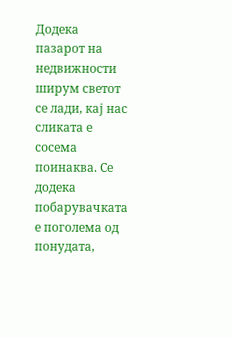Додека пазарот на недвижности ширум светот се лади, кај нас сликата е сосема поинаква. Се додека побарувачката е поголема од понудата,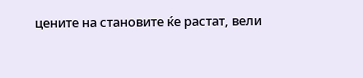цените на становите ќе растат, вели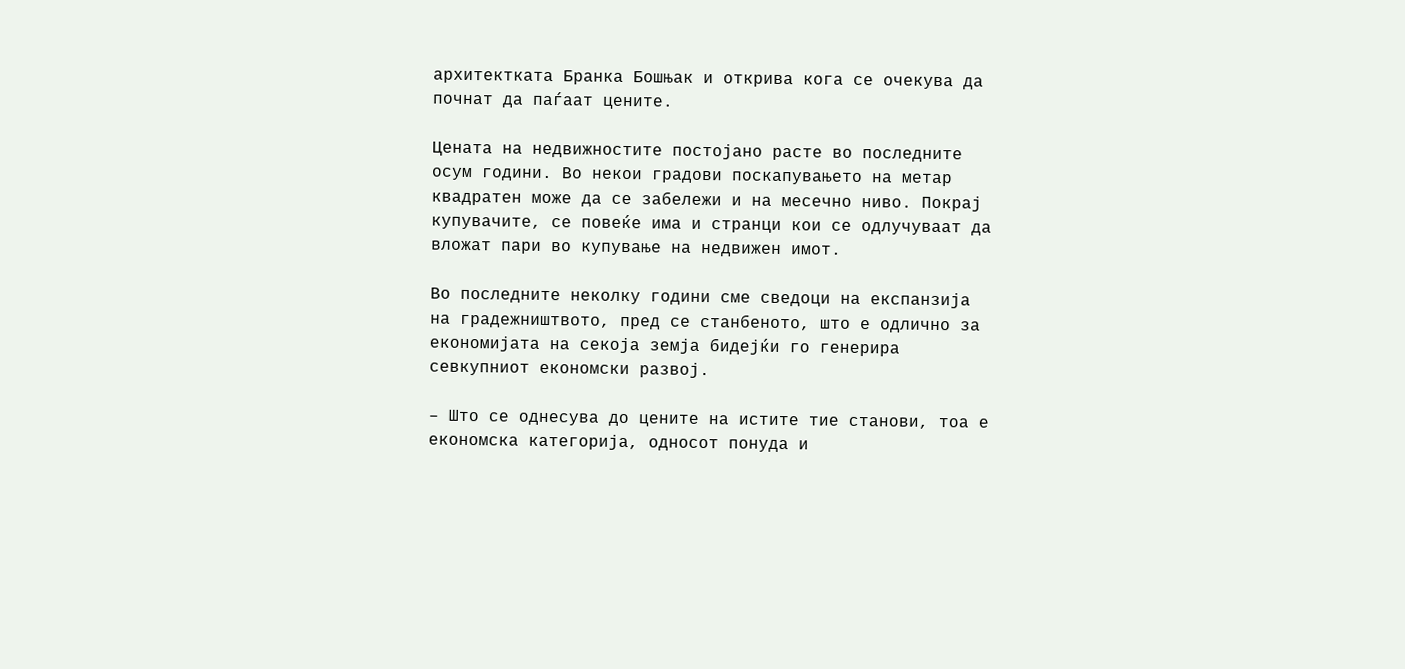архитектката Бранка Бошњак и открива кога се очекува да почнат да паѓаат цените.

Цената на недвижностите постојано расте во последните осум години. Во некои градови поскапувањето на метар квадратен може да се забележи и на месечно ниво. Покрај купувачите, се повеќе има и странци кои се одлучуваат да вложат пари во купување на недвижен имот.

Во последните неколку години сме сведоци на експанзија на градежништвото, пред се станбеното, што е одлично за економијата на секоја земја бидејќи го генерира севкупниот економски развој.

– Што се однесува до цените на истите тие станови, тоа е економска категорија, односот понуда и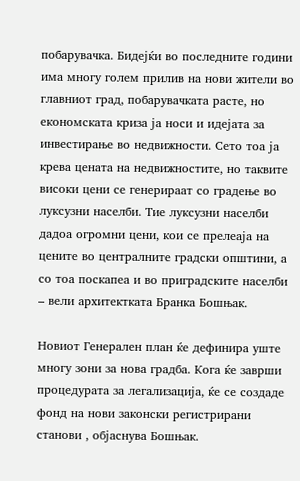побарувачка. Бидејќи во последните години има многу голем прилив на нови жители во главниот град, побарувачката расте, но економската криза ја носи и идејата за инвестирање во недвижности. Сето тоа ја крева цената на недвижностите, но таквите високи цени се генерираат со градење во луксузни населби. Тие луксузни населби дадоа огромни цени, кои се прелеаја на цените во централните градски општини, а со тоа поскапеа и во приградските населби – вели архитектката Бранка Бошњак.

Новиот Генерален план ќе дефинира уште многу зони за нова градба. Кога ќе заврши процедурата за легализација, ќе се создаде фонд на нови законски регистрирани станови , објаснува Бошњак.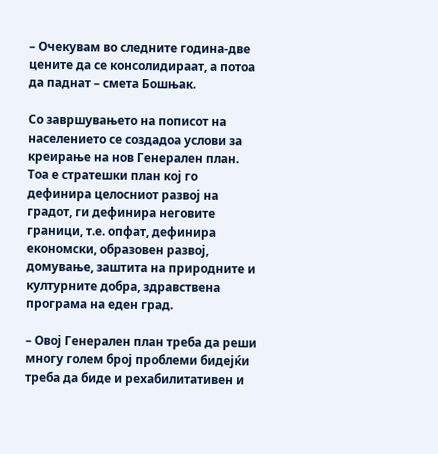– Очекувам во следните година-две цените да се консолидираат, а потоа да паднат – смета Бошњак.

Со завршувањето на пописот на населението се создадоа услови за креирање на нов Генерален план. Тоа е стратешки план кој го дефинира целосниот развој на градот, ги дефинира неговите граници, т.е. опфат, дефинира економски, образовен развој, домување, заштита на природните и културните добра, здравствена програма на еден град.

– Овој Генерален план треба да реши многу голем број проблеми бидејќи треба да биде и рехабилитативен и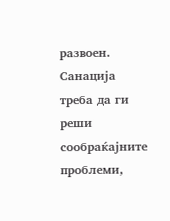развоен. Санација треба да ги реши сообраќајните проблеми,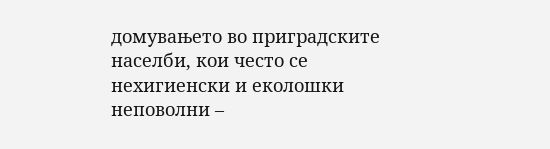домувањето во приградските населби, кои често се нехигиенски и еколошки неповолни –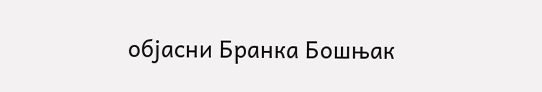објасни Бранка Бошњак